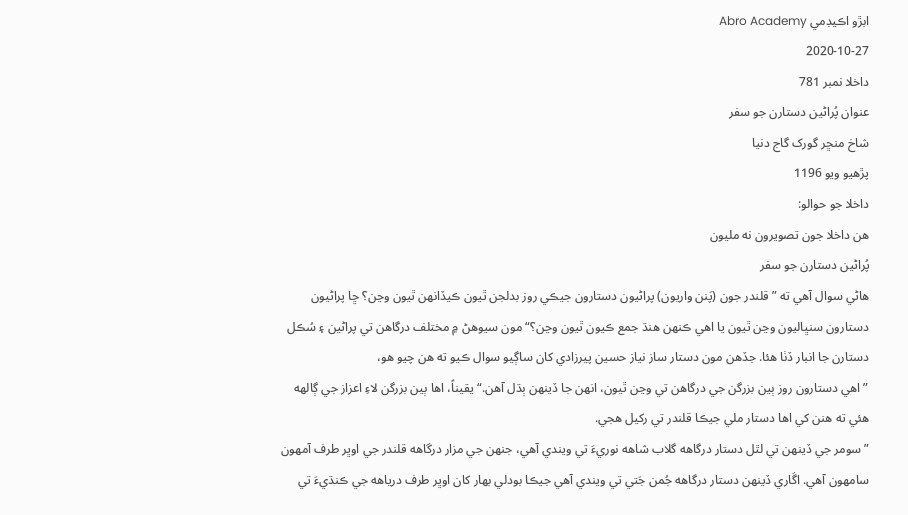ابڙو اڪيڊمي Abro Academy
2020-10-27
داخلا نمبر 781
عنوان پُراڻين دستارن جو سفر
شاخ منڇر گورک گاج دنيا
پڙهيو ويو 1196
داخلا جو حوالو:
هن داخلا جون تصويرون نه مليون
پُراڻين دستارن جو سفر
هاڻي سوال آھي ته ”قلندر جون (پَنن واريون) پراڻيون دستارون جيڪي روز بدلجن ٿيون ڪيڏانهن ٿيون وڃن؟ ڇا پراڻيون دستارون سنڀاليون وڃن ٿيون يا اهي ڪنهن هنڌ جمع ڪيون ٿيون وڃن؟“ مون سيوهڻ ۾ مختلف درگاهن تي پراڻين ۽ سُڪل دستارن جا انبار ڏٺا هئا. جڏهن مون دستار ساز نياز حسين پيرزادي کان ساڳيو سوال ڪيو ته هن چيو هو،
”اهي دستارون روز ٻين بزرگن جي درگاهن تي وڃن ٿيون، انهن جا ڏينهن ٻڌل آهن.“ يقيناً، اها ٻين بزرگن لاءِ اعزاز جي ڳالهه هئي ته هنن کي اها دستار ملي جيڪا قلندر تي رکيل هجي.
”سومر جي ڏينهن تي لٿل دستار درگاهه گلاب شاهه نوريءَ تي ويندي آهي، جنهن جي مزار درگاهه قلندر جي اوڀر طرف آمهون سامهون آهي. اڱاري ڏينهن دستار درگاهه جُمن جَتي تي ويندي آهي جيڪا بودلي بهار کان اوڀر طرف درياهه جي ڪنڌيءَ تي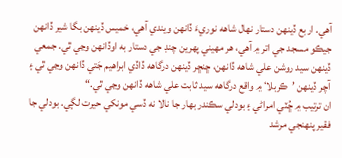آهي. اربع ڏينهن دستار نهال شاهه نوريءَ ڏانهن ويندي آهي، خميس ڏينهن بگا شير ڏانهن جيڪو مسجد جي اتر ۾ آهي، هر مهيني پهرين چنڊ جي دستار به اوڏانهن وڃي ٿي. جمعي ڏينهن سيد روشن علي شاهه ڏانهن، ڇنڇر ڏينهن درگاهه ڏاڏي ابراهيم جَتي ڏانهن وڃي ٿي ۽ آچر ڏينهن ’ڪربلا‘ ۾ واقع درگاهه سيد ثابت علي شاهه ڏانهن وڃي ٿي.“
ان ترتيب ۾ ڇُٽي امراڻي ۽ بودلي سڪندر بهار جا نالا نه ڏسي مونکي حيرت لڳي. بودلي جا فقير پنهنجي مرشد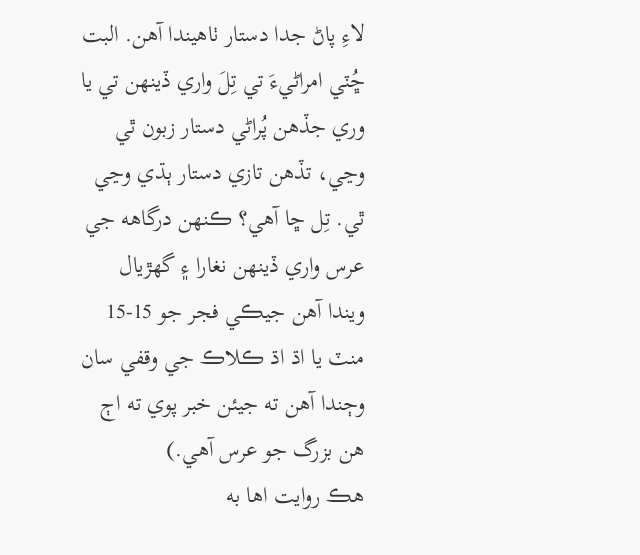لاءِ پاڻ جدا دستار ٺاهيندا آهن. البت ڇُٽي امراڻيءَ تي تِلَ واري ڏينهن تي يا وري جڏهن پُراڻي دستار زبون ٿي وڃي، تڏهن تازي دستار ٻڌي وڃي ٿي. تِل ڇا آهي؟ ڪنهن درگاهه جي عرس واري ڏينهن نغارا ۽ گهڙيال ويندا آهن جيڪي فجر جو 15-15 منٽ يا اڌ اڌ ڪلاڪ جي وقفي سان وڄندا آهن ته جيئن خبر پوي ته اڄ هن بزرگ جو عرس آهي.)
هڪ روايت اها به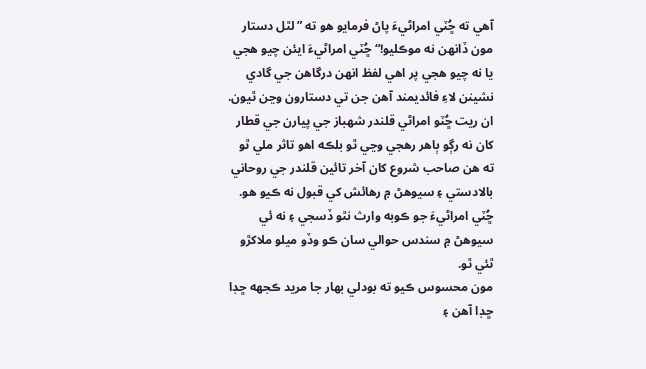آهي ته ڇُٽي امراڻيءَ پاڻ فرمايو هو ته ”لٿل دستار مون ڏانهن نه موڪليو!“ ڇُٽي امراڻيءَ ايئن چيو هجي يا نه چيو هجي پر اهي لفظ انهن درگاهن جي گادي نشينن لاءِ فائديمند آهن جن تي دستارون وڃن ٿيون. ان ريت ڇُٽو امراڻي قلندر شهباز جي پيارن جي قطار کان نه رڳو ٻاهر رهجي وڃي ٿو بلڪه اهو تاثر ملي ٿو ته هن صاحب شروع کان آخر تائين قلندر جي روحاني بالادستي ۽ سيوهڻ ۾ رهائش کي قبول نه ڪيو هو.
ڇُٽي امراڻيءَ جو ڪوبه وارث نٿو ڏسجي ۽ نه ئي سيوهڻ ۾ سندس حوالي سان ڪو وڏو ميلو ملاکڙو ٿئي ٿو.
مون محسوس ڪيو ته بودلي بهار جا مريد ڪجهه ڇڊا ڇڊا آهن ۽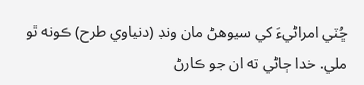ڇُٽي امراڻيءَ کي سيوهڻ مان ونڊ (دنياوي طرح) ڪونه ٿو ملي. خدا ڄاڻي ته ان جو ڪارڻ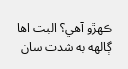ڪهڙو آهي؟ البت اها ڳالهه به شدت سان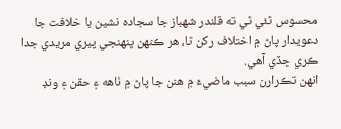محسوس ٿئي ٿي ته قلندر شهباز جا سجاده نشين يا خلافت جا دعويدار پاڻ ۾ اختلاف رکن ٿا، هر ڪنهن پنهنجي پيري مريدي جدا ڪري ڇڏي آهي.
انهن تڪرارن سبب ماضيءَ ۾ هنن جا پاڻ ۾ ٺاهه ۽ حقن ۽ ونڊ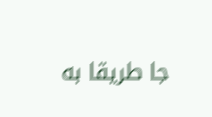جا طريقا به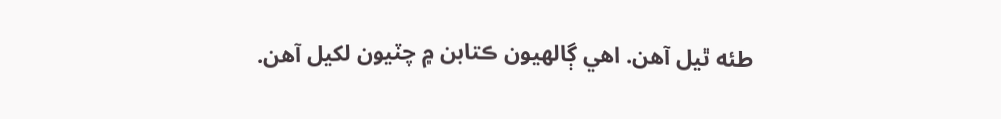طئه ٿيل آهن. اهي ڳالهيون ڪتابن ۾ چٽيون لکيل آهن.